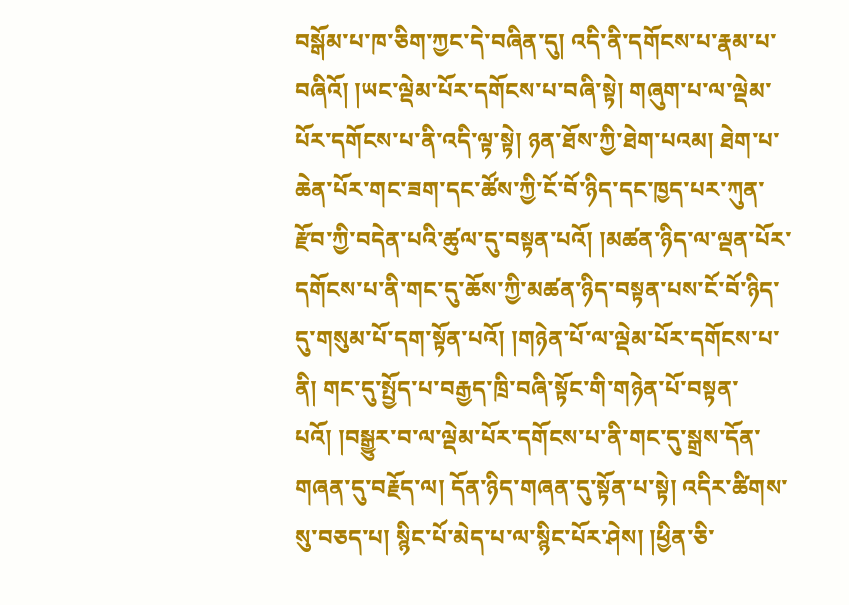བསྒོམ་པ་ཁ་ཅིག་ཀྱང་དེ་བཞིན་དུ། འདི་ནི་དགོངས་པ་རྣམ་པ་བཞིའོ། །ཡང་ལྡེམ་པོར་དགོངས་པ་བཞི་སྟེ། གཞུག་པ་ལ་ལྡེམ་པོར་དགོངས་པ་ནི་འདི་ལྟ་སྟེ། ཉན་ཐོས་ཀྱི་ཐེག་པའམ། ཐེག་པ་ཆེན་པོར་གང་ཟག་དང་ཚོས་ཀྱི་ངོ་བོ་ཉིད་དང་ཁྱད་པར་ཀུན་རྫོབ་ཀྱི་བདེན་པའི་ཚུལ་དུ་བསྟན་པའོ། །མཚན་ཉིད་ལ་ལྡན་པོར་དགོངས་པ་ནི་གང་དུ་ཆོས་ཀྱི་མཚན་ཉིད་བསྟན་པས་ངོ་བོ་ཉིད་དུ་གསུམ་པོ་དག་སྟོན་པའོ། །གཉེན་པོ་ལ་ལྡེམ་པོར་དགོངས་པ་ནི། གང་དུ་སྤྱོད་པ་བརྒྱད་ཁྲི་བཞི་སྟོང་གི་གཉེན་པོ་བསྟན་པའོ། །བསྒྱུར་བ་ལ་ལྡེམ་པོར་དགོངས་པ་ནི་གང་དུ་སྒྲས་དོན་གཞན་དུ་བརྗོད་ལ། དོན་ཉིད་གཞན་དུ་སྟོན་པ་སྟེ། འདིར་ཚིགས་སུ་བཅད་པ། སྙིང་པོ་མེད་པ་ལ་སྙིང་པོར་ཤེས། །ཕྱིན་ཅི་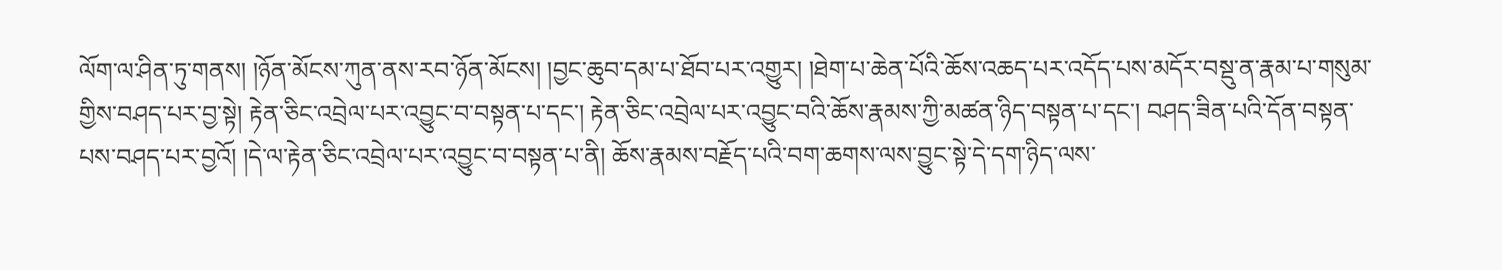ལོག་ལ་ཤིན་ཏུ་གནས། །ཉོན་མོངས་ཀུན་ནས་རབ་ཉོན་མོངས། །བྱང་ཆུབ་དམ་པ་ཐོབ་པར་འགྱུར། །ཐེག་པ་ཆེན་པོའི་ཆོས་འཆད་པར་འདོད་པས་མདོར་བསྡུ་ན་རྣམ་པ་གསུམ་གྱིས་བཤད་པར་བྱ་སྟེ། རྟེན་ཅིང་འབྲེལ་པར་འབྱུང་བ་བསྟན་པ་དང་། རྟེན་ཅིང་འབྲེལ་པར་འབྱུང་བའི་ཆོས་རྣམས་ཀྱི་མཚན་ཉིད་བསྟན་པ་དང་། བཤད་ཟིན་པའི་དོན་བསྟན་པས་བཤད་པར་བྱའོ། །དེ་ལ་རྟེན་ཅིང་འབྲེལ་པར་འབྱུང་བ་བསྟན་པ་ནི། ཆོས་རྣམས་བརྗོད་པའི་བག་ཆགས་ལས་བྱུང་སྟེ་དེ་དག་ཉིད་ལས་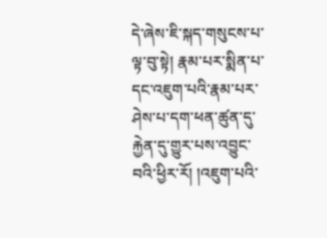དེ་ཞེས་ཇི་སྐད་གསུངས་པ་ལྟ་བུ་སྟེ། རྣམ་པར་སྨིན་པ་དང་འཇུག་པའི་རྣམ་པར་ཤེས་པ་དག་ཕན་ཚུན་དུ་རྐྱེན་དུ་གྱུར་པས་འབྱུང་བའི་ཕྱིར་རོ། །འཇུག་པའི་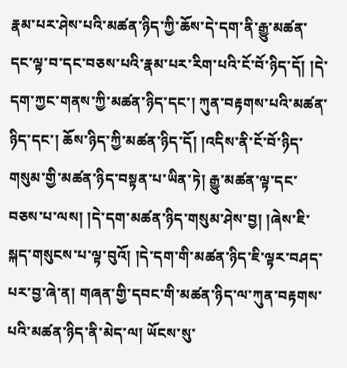རྣམ་པར་ཤེས་པའི་མཚན་ཉིད་ཀྱི་ཆོས་དེ་དག་ནི་རྒྱུ་མཚན་དང་ལྟ་བ་དང་བཅས་པའི་རྣམ་པར་རིག་པའི་ངོ་བོ་ཉིད་དོ། །དེ་དག་ཀྱང་གནས་ཀྱི་མཚན་ཉིད་དང་། ཀུན་བརྟགས་པའི་མཚན་ཉིད་དང་། ཆོས་ཉིད་ཀྱི་མཚན་ཉིད་དོ། །འདིས་ནི་ངོ་བོ་ཉིད་གསུམ་གྱི་མཚན་ཉིད་བསྟན་པ་ཡིན་ཏེ། རྒྱུ་མཚན་ལྟ་དང་བཅས་པ་ལས། །དེ་དག་མཚན་ཉིད་གསུམ་ཤེས་བྱ། །ཞེས་ཇི་སྐད་གསུངས་པ་ལྟ་བུའོ། །དེ་དག་གི་མཚན་ཉིད་ཇི་ལྟར་བཤད་པར་བྱ་ཞེ་ན། གཞན་གྱི་དབང་གི་མཚན་ཉིད་ལ་ཀུན་བརྟགས་པའི་མཚན་ཉིད་ནི་མེད་ལ། ཡོངས་སུ་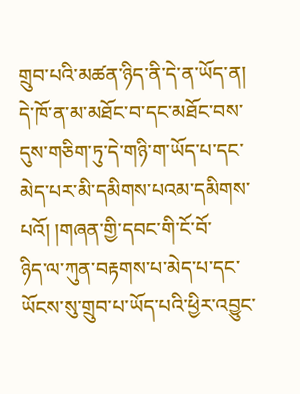གྲུབ་པའི་མཚན་ཉིད་ནི་དེ་ན་ཡོད་ན། དེ་ཁོ་ན་མ་མཐོང་བ་དང་མཐོང་བས་དུས་གཅིག་ཏུ་དེ་གཉི་ག་ཡོད་པ་དང་མེད་པར་མི་དམིགས་པའམ་དམིགས་པའོ། །གཞན་གྱི་དབང་གི་ངོ་བོ་
ཉིད་ལ་ཀུན་བརྟགས་པ་མེད་པ་དང་ཡོངས་སུ་གྲུབ་པ་ཡོད་པའི་ཕྱིར་འབྱུང་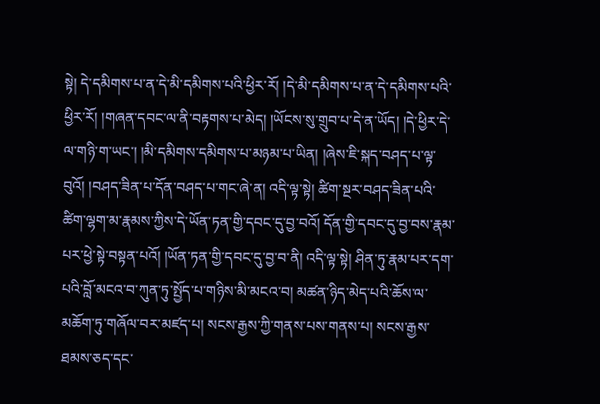སྟེ། དེ་དམིགས་པ་ན་དེ་མི་དམིགས་པའི་ཕྱིར་རོ། །དེ་མི་དམིགས་པ་ན་དེ་དམིགས་པའི་ཕྱིར་རོ། །གཞན་དབང་ལ་ནི་བརྟགས་པ་མེད། །ཡོངས་སུ་གྲུབ་པ་དེ་ན་ཡོད། །དེ་ཕྱིར་དེ་ལ་གཉི་ག་ཡང་། །མི་དམིགས་དམིགས་པ་མཉམ་པ་ཡིན། །ཞེས་ཇི་སྐད་བཤད་པ་ལྟ་བུའོ། །བཤད་ཟིན་པ་དོན་བཤད་པ་གང་ཞེ་ན། འདི་ལྟ་སྟེ། ཚིག་སྔར་བཤད་ཟིན་པའི་ཚིག་ལྷག་མ་རྣམས་ཀྱིས་དེ་ཡོན་ཏན་གྱི་དབང་དུ་བྱ་བའོ། དོན་གྱི་དབང་དུ་བྱ་བས་རྣམ་པར་ཕྱེ་སྟེ་བསྟན་པའོ། །ཡོན་ཏན་གྱི་དབང་དུ་བྱ་བ་ནི། འདི་ལྟ་སྟེ། ཤིན་ཏུ་རྣམ་པར་དག་པའི་བློ་མངའ་བ་ཀུན་ཏུ་སྤྱོད་པ་གཉིས་མི་མངའ་བ། མཚན་ཉིད་མེད་པའི་ཆོས་ལ་མཆོག་ཏུ་གཞོལ་བར་མཛད་པ། སངས་རྒྱས་ཀྱི་གནས་པས་གནས་པ། སངས་རྒྱས་ཐམས་ཅད་དང་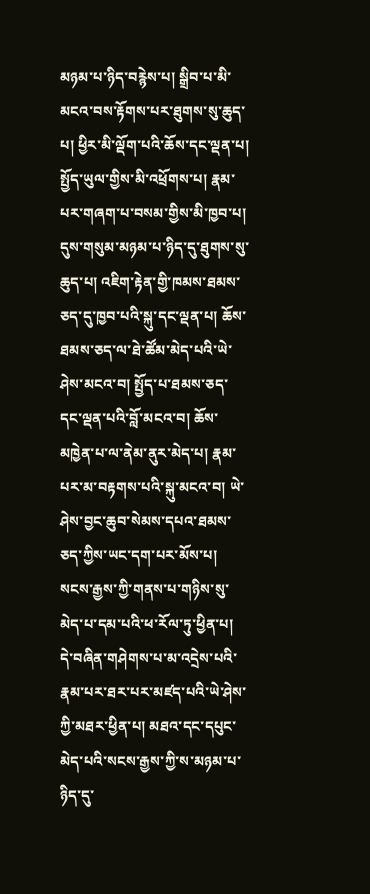མཉམ་པ་ཉིད་བརྙེས་པ། སྒྲིབ་པ་མི་མངའ་བས་རྟོགས་པར་ཐུགས་སུ་ཆུད་པ། ཕྱིར་མི་ལྡོག་པའི་ཆོས་དང་ལྡན་པ། སྤྱོད་ཡུལ་གྱིས་མི་འཕྲོགས་པ། རྣམ་པར་གཞག་པ་བསམ་གྱིས་མི་ཁྱབ་པ། དུས་གསུམ་མཉམ་པ་ཉིད་དུ་ཐུགས་སུ་ཆུད་པ། འཇིག་རྟེན་གྱི་ཁམས་ཐམས་ཅད་དུ་ཁྱབ་པའི་སྐུ་དང་ལྡན་པ། ཆོས་ཐམས་ཅད་ལ་ཐེ་ཚོམ་མེད་པའི་ཡེ་ཤེས་མངའ་བ། སྤྱོད་པ་ཐམས་ཅད་དང་ལྡན་པའི་བློ་མངའ་བ། ཆོས་མཁྱེན་པ་ལ་ནེམ་ནུར་མེད་པ། རྣམ་པར་མ་བརྟགས་པའི་སྐུ་མངའ་བ། ཡེ་ཤེས་བྱང་ཆུབ་སེམས་དཔའ་ཐམས་ཅད་ཀྱིས་ཡང་དག་པར་མོས་པ། སངས་རྒྱས་ཀྱི་གནས་པ་གཉིས་སུ་མེད་པ་དམ་པའི་ཕ་རོལ་ཏུ་ཕྱིན་པ། དེ་བཞིན་གཤེགས་པ་མ་འདྲེས་པའི་རྣམ་པར་ཐར་པར་མཛད་པའི་ཡེ་ཤེས་ཀྱི་མཐར་ཕྱིན་པ། མཐའ་དང་དཔུང་མེད་པའི་སངས་རྒྱས་ཀྱི་ས་མཉམ་པ་ཉིད་དུ་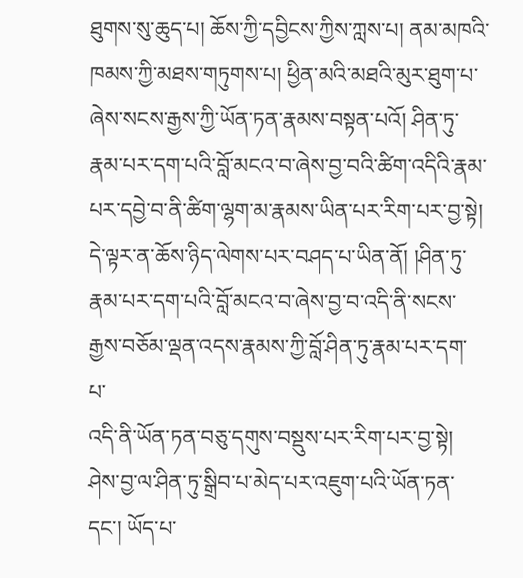ཐུགས་སུ་ཆུད་པ། ཆོས་ཀྱི་དབྱིངས་ཀྱིས་ཀླས་པ། ནམ་མཁའི་ཁམས་ཀྱི་མཐས་གཏུགས་པ། ཕྱིན་མའི་མཐའི་མུར་ཐུག་པ་ཞེས་སངས་རྒྱས་ཀྱི་ཡོན་ཏན་རྣམས་བསྟན་པའོ། ཤིན་ཏུ་རྣམ་པར་དག་པའི་བློ་མངའ་བ་ཞེས་བྱ་བའི་ཚིག་འདིའི་རྣམ་པར་དབྱེ་བ་ནི་ཚིག་ལྷག་མ་རྣམས་ཡིན་པར་རིག་པར་བྱ་སྟེ། དེ་ལྟར་ན་ཆོས་ཉིད་ལེགས་པར་བཤད་པ་ཡིན་ནོ། །ཤིན་ཏུ་རྣམ་པར་དག་པའི་བློ་མངའ་བ་ཞེས་བྱ་བ་འདི་ནི་སངས་རྒྱས་བཅོམ་ལྡན་འདས་རྣམས་ཀྱི་བློ་ཤིན་ཏུ་རྣམ་པར་དག་པ་
འདི་ནི་ཡོན་ཏན་བཅུ་དགུས་བསྡུས་པར་རིག་པར་བྱ་སྟེ། ཤེས་བྱ་ལ་ཤིན་ཏུ་སྒྲིབ་པ་མེད་པར་འཇུག་པའི་ཡོན་ཏན་དང་། ཡོད་པ་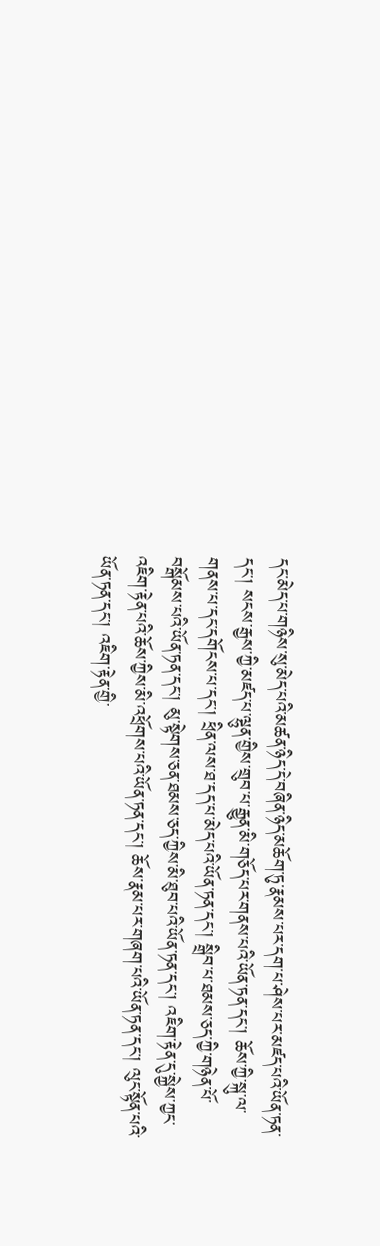དང་མེད་པ་གཉིས་སུ་མེད་པའི་མཚན་ཉིད་དེ་བཞིན་ཉིད་མཆོག་ཏུ་རྣམས་པར་དག་པ་ཤེས་པར་མཛད་པའི་ཡོན་ཏན་དང་། སངས་རྒྱས་ཀྱི་མཛད་པ་ལྷུན་གྱིས་གྲུབ་པ་རྒྱུན་མི་གཅོད་པར་གནས་པའི་ཡོན་ཏན་དང་། ཆོས་ཀྱི་སྐུ་ལ་གནས་པ་དང་དགོངས་པ་དང་། ཕྲིན་ལས་ཐ་དད་པ་མེད་པའི་ཡོན་ཏན་དང་། སྒྲིབ་པ་ཐམས་ཅད་ཀྱི་གཉེན་པོ་བསྒོམས་པའི་ཡོན་ཏན་དང་། མུ་སྟེགས་ཅན་ཐམས་ཅད་ཀྱིས་མི་ཐུབ་པའི་ཡོན་ཏན་དང་། འཇིག་རྟེན་དུ་སྐྱེས་ཀྱང་འཇིག་རྟེན་པའི་ཆོས་ཀྱིས་མི་འཕྲོགས་པའི་ཡོན་ཏན་དང་། ཆོས་རྣམ་པར་གཞག་པའི་ཡོན་ཏན་དང་། ལུང་སྟོན་པའི་ཡོན་ཏན་དང་། འཇིག་རྟེན་གྱི་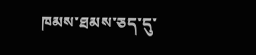ཁམས་ཐམས་ཅད་དུ་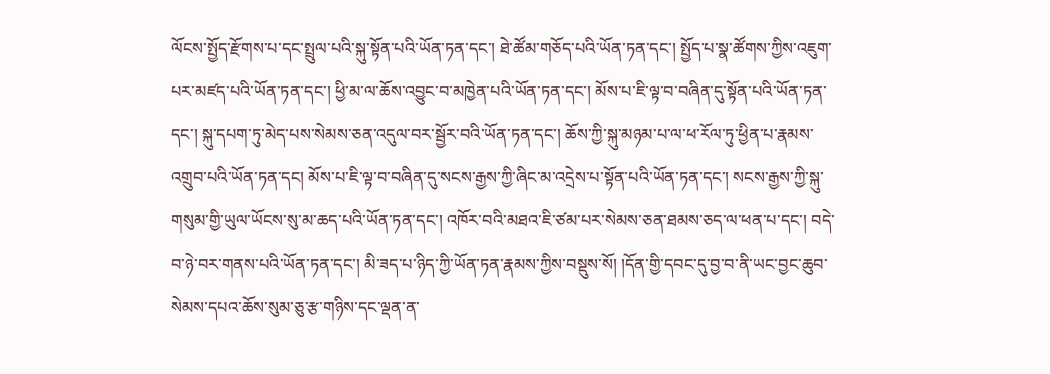ལོངས་སྤྱོད་རྫོགས་པ་དང་སྤྲུལ་པའི་སྐུ་སྟོན་པའི་ཡོན་ཏན་དང་། ཐེ་ཚོམ་གཅོད་པའི་ཡོན་ཏན་དང་། སྤྱོད་པ་སྣ་ཚོགས་ཀྱིས་འཇུག་པར་མཛད་པའི་ཡོན་ཏན་དང་། ཕྱི་མ་ལ་ཆོས་འབྱུང་བ་མཁྱེན་པའི་ཡོན་ཏན་དང་། མོས་པ་ཇི་ལྟ་བ་བཞིན་དུ་སྟོན་པའི་ཡོན་ཏན་དང་། སྐུ་དཔག་ཏུ་མེད་པས་སེམས་ཅན་འདུལ་བར་སྦྱོར་བའི་ཡོན་ཏན་དང་། ཆོས་ཀྱི་སྐུ་མཉམ་པ་ལ་ཕ་རོལ་ཏུ་ཕྱིན་པ་རྣམས་འགྲུབ་པའི་ཡོན་ཏན་དང། མོས་པ་ཇི་ལྟ་བ་བཞིན་དུ་སངས་རྒྱས་ཀྱི་ཞིང་མ་འདྲེས་པ་སྟོན་པའི་ཡོན་ཏན་དང་། སངས་རྒྱས་ཀྱི་སྐུ་གསུམ་གྱི་ཡུལ་ཡོངས་སུ་མ་ཆད་པའི་ཡོན་ཏན་དང་། འཁོར་བའི་མཐའ་ཇི་ཙམ་པར་སེམས་ཅན་ཐམས་ཅད་ལ་ཕན་པ་དང་། བདེ་བ་ཉེ་བར་གནས་པའི་ཡོན་ཏན་དང་། མི་ཟད་པ་ཉིད་ཀྱི་ཡོན་ཏན་རྣམས་ཀྱིས་བསྡུས་སོ། །དོན་གྱི་དབང་དུ་བྱ་བ་ནི་ཡང་བྱང་ཆུབ་སེམས་དཔའ་ཆོས་སུམ་ཅུ་རྩ་གཉིས་དང་ལྡན་ན་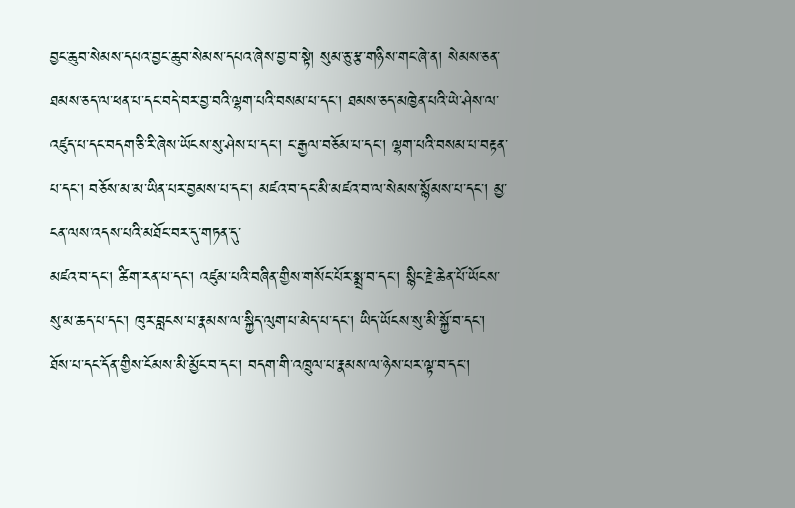བྱང་ཆུབ་སེམས་དཔའ་བྱང་ཆུབ་སེམས་དཔའ་ཞེས་བྱ་བ་སྟེ། སུམ་ཅུ་རྩ་གཉིས་གང་ཞེ་ན། སེམས་ཅན་ཐམས་ཅད་ལ་ཕན་པ་དང་བདེ་བར་བྱ་བའི་ལྷག་པའི་བསམ་པ་དང་། ཐམས་ཅད་མཁྱེན་པའི་ཡེ་ཤེས་ལ་འཛུད་པ་དང་བདག་ཅི་རི་ཞེས་ཡོངས་སུ་ཤེས་པ་དང་། ང་རྒྱལ་བཅོམ་པ་དང་། ལྷག་པའི་བསམ་པ་བརྟན་པ་དང་། བཅོས་མ་མ་ཡིན་པར་བྱམས་པ་དང་། མཛའ་བ་དང་མི་མཛའ་བ་ལ་སེམས་སྙོམས་པ་དང་། མྱ་ངན་ལས་འདས་པའི་མཐོང་བར་དུ་གཏན་དུ་
མཛའ་བ་དང་། ཚིག་རན་པ་དང་། འཛུམ་པའི་བཞིན་གྱིས་གསོང་པོར་སྨྲ་བ་དང་། སྙིང་རྗེ་ཆེན་པོ་ཡོངས་སུ་མ་ཆད་པ་དང་། ཁུར་བླངས་པ་རྣམས་ལ་སྐྱིད་ལུག་པ་མེད་པ་དང་། ཡིད་ཡོངས་སུ་མི་སྐྱོ་བ་དང་། ཐོས་པ་དང་དོན་གྱིས་ངོམས་མི་མྱོང་བ་དང་། བདག་གི་འཁྲུལ་པ་རྣམས་ལ་ཉེས་པར་ལྟ་བ་དང་།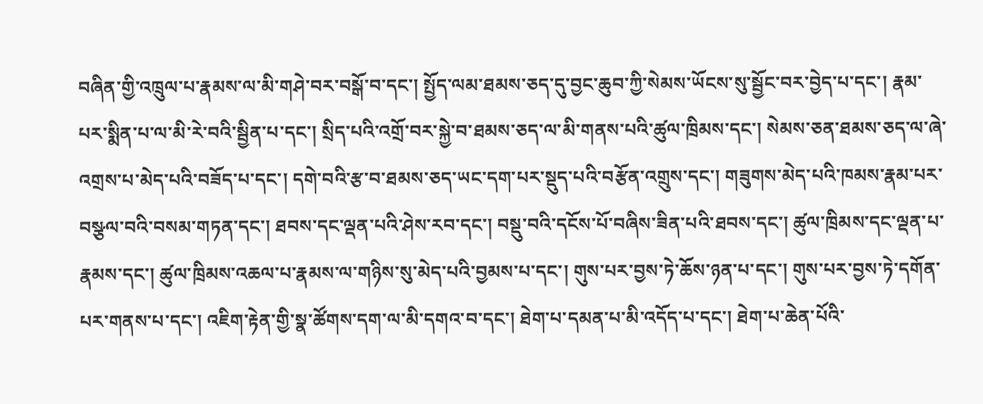བཞིན་གྱི་འཁྲུལ་པ་རྣམས་ལ་མི་གཤེ་བར་བསྒོ་བ་དང་། སྤྱོད་ལམ་ཐམས་ཅད་དུ་བྱང་ཆུབ་ཀྱི་སེམས་ཡོངས་སུ་སྦྱོང་བར་བྱེད་པ་དང་། རྣམ་པར་སྨིན་པ་ལ་མི་རེ་བའི་སྦྱིན་པ་དང་། སྲིད་པའི་འགྲོ་བར་སྐྱེ་བ་ཐམས་ཅད་ལ་མི་གནས་པའི་ཚུལ་ཁྲིམས་དང་། སེམས་ཅན་ཐམས་ཅད་ལ་ཞེ་འགྲས་པ་མེད་པའི་བཟོད་པ་དང་། དགེ་བའི་རྩ་བ་ཐམས་ཅད་ཡང་དག་པར་སྡུད་པའི་བརྩོན་འགྲུས་དང་། གཟུགས་མེད་པའི་ཁམས་རྣམ་པར་བསྩལ་བའི་བསམ་གཏན་དང་། ཐབས་དང་ལྡན་པའི་ཤེས་རབ་དང་། བསྡུ་བའི་དངོས་པོ་བཞིས་ཟིན་པའི་ཐབས་དང་། ཚུལ་ཁྲིམས་དང་ལྡན་པ་རྣམས་དང་། ཚུལ་ཁྲིམས་འཆལ་པ་རྣམས་ལ་གཉིས་སུ་མེད་པའི་བྱམས་པ་དང་། གུས་པར་བྱས་ཏེ་ཆོས་ཉན་པ་དང་། གུས་པར་བྱས་ཏེ་དགོན་པར་གནས་པ་དང་། འཇིག་རྟེན་གྱི་སྣ་ཚོགས་དག་ལ་མི་དགའ་བ་དང་། ཐེག་པ་དམན་པ་མི་འདོད་པ་དང་། ཐེག་པ་ཆེན་པོའི་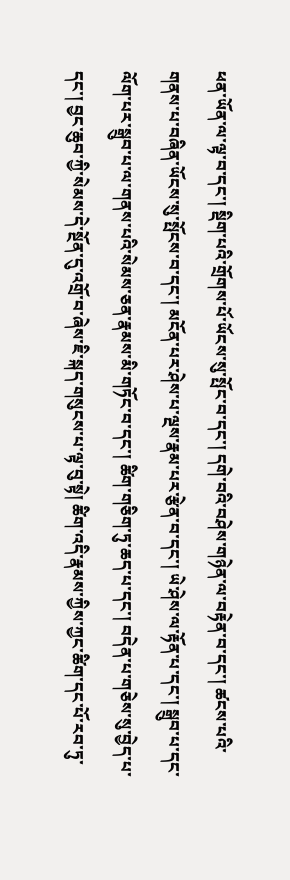ཕན་ཡོན་ལ་ལྟ་བ་དང་། སྡིག་པའི་གྲོགས་པོ་ཡོངས་སུ་སྤོང་བ་དང་། དགེ་བའི་བཤེས་གཉེན་ལ་བརྟེན་བ་དང་། ཚངས་པའི་གནས་པ་བཞིན་ཡོངས་སུ་སྤོངས་བ་དང་། མངོན་པར་ཤེས་པ་ལྔས་རྣམ་པར་རྩེན་བ་དང་། ཡེ་ཤེས་ལ་རྟོན་པ་དང་། སྒྲུབ་པ་དང་ལོག་པར་སྒྲུབ་པ་ལ་གནས་པའི་སེམས་ཅན་རྣམས་མི་གཏོང་བ་དང་། ཚིག་གཅིག་ཏུ་ཆད་པ་དང་། བདེན་པ་གཅེས་སུ་བྱེད་པ་དང་། བྱང་ཆུབ་ཀྱི་སེམས་དེ་སྔོན་དུ་འགྲོ་བ་ཞེས་ཇི་སྐད་གསུངས་པ་ལྟ་བུ་སྟེ། ཚིག་འདི་རྣམས་ཀྱིས་ཀྱང་ཚིག་དང་པོ་རབ་ཏུ་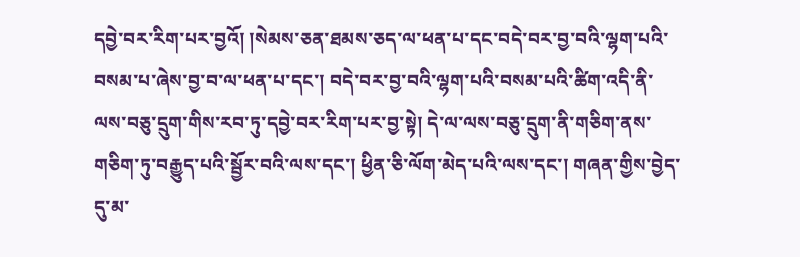དབྱེ་བར་རིག་པར་བྱའོ། །སེམས་ཅན་ཐམས་ཅད་ལ་ཕན་པ་དང་བདེ་བར་བྱ་བའི་ལྷག་པའི་བསམ་པ་ཞེས་བྱ་བ་ལ་ཕན་པ་དང་། བདེ་བར་བྱ་བའི་ལྷག་པའི་བསམ་པའི་ཚིག་འདི་ནི་ལས་བཅུ་དྲུག་གིས་རབ་ཏུ་དབྱེ་བར་རིག་པར་བྱ་སྟེ། དེ་ལ་ལས་བཅུ་དྲུག་ནི་གཅིག་ནས་གཅིག་ཏུ་བརྒྱུད་པའི་སྦྱོར་བའི་ལས་དང་། ཕྱིན་ཅི་ལོག་མེད་པའི་ལས་དང་། གཞན་གྱིས་བྱེད་དུ་མ་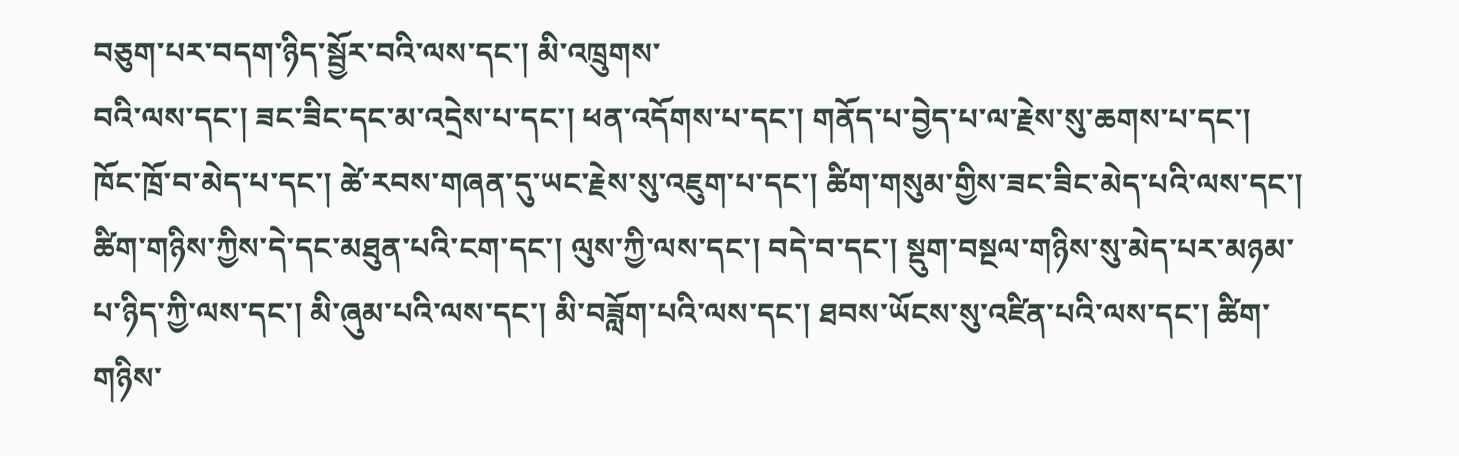བཅུག་པར་བདག་ཉིད་སྦྱོར་བའི་ལས་དང་། མི་འཁྲུགས་
བའི་ལས་དང་། ཟང་ཟིང་དང་མ་འདྲེས་པ་དང་། ཕན་འདོགས་པ་དང་། གནོད་པ་བྱེད་པ་ལ་རྗེས་སུ་ཆགས་པ་དང་། ཁོང་ཁྲོ་བ་མེད་པ་དང་། ཚེ་རབས་གཞན་དུ་ཡང་རྗེས་སུ་འཇུག་པ་དང་། ཚིག་གསུམ་གྱིས་ཟང་ཟིང་མེད་པའི་ལས་དང་། ཚིག་གཉིས་ཀྱིས་དེ་དང་མཐུན་པའི་ངག་དང་། ལུས་ཀྱི་ལས་དང་། བདེ་བ་དང་། སྡུག་བསྔལ་གཉིས་སུ་མེད་པར་མཉམ་པ་ཉིད་ཀྱི་ལས་དང་། མི་ཞུམ་པའི་ལས་དང་། མི་བཟློག་པའི་ལས་དང་། ཐབས་ཡོངས་སུ་འཛིན་པའི་ལས་དང་། ཚིག་གཉིས་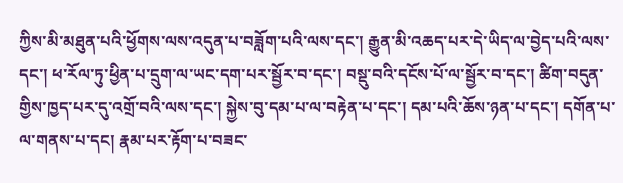ཀྱིས་མི་མཐུན་པའི་ཕྱོགས་ལས་འདུན་པ་བཟློག་པའི་ལས་དང་། རྒྱུན་མི་འཆད་པར་དེ་ཡིད་ལ་བྱེད་པའི་ལས་དང་། ཕ་རོལ་ཏུ་ཕྱིན་པ་དྲུག་ལ་ཡང་དག་པར་སྦྱོར་བ་དང་། བསྡུ་བའི་དངོས་པོ་ལ་སྦྱོར་བ་དང་། ཚིག་བདུན་གྱིས་ཁྱད་པར་དུ་འགྲོ་བའི་ལས་དང་། སྐྱེས་བུ་དམ་པ་ལ་བརྟེན་པ་དང་། དམ་པའི་ཆོས་ཉན་པ་དང་། དགོན་པ་ལ་གནས་པ་དང། རྣམ་པར་རྟོག་པ་བཟང་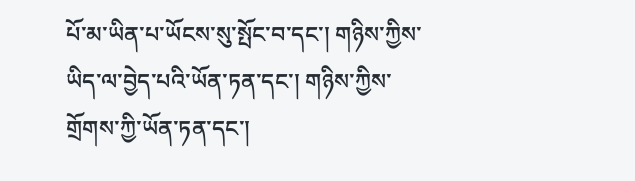པོ་མ་ཡིན་པ་ཡོངས་སུ་སྤོང་བ་དང་། གཉིས་ཀྱིས་ཡིད་ལ་བྱེད་པའི་ཡོན་ཏན་དང་། གཉིས་ཀྱིས་གྲོགས་ཀྱི་ཡོན་ཏན་དང་།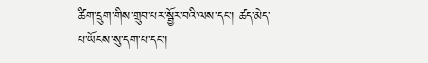ཚིག་དྲུག་གིས་གྲུབ་པར་སྦྱོར་བའི་ལས་དང་། ཚད་མེད་པ་ཡོངས་སུ་དག་པ་དང་།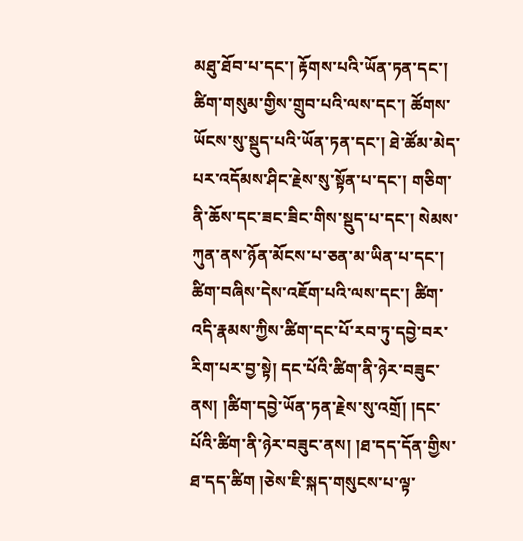མཐུ་ཐོབ་པ་དང་། རྟོགས་པའི་ཡོན་ཏན་དང་། ཚིག་གསུམ་གྱིས་གྲུབ་པའི་ལས་དང་། ཚོགས་ཡོངས་སུ་སྡུད་པའི་ཡོན་ཏན་དང་། ཐེ་ཚོམ་མེད་པར་འདོམས་ཤིང་རྗེས་སུ་སྟོན་པ་དང་། གཅིག་ནི་ཆོས་དང་ཟང་ཟིང་གིས་སྡུད་པ་དང་། སེམས་ཀུན་ནས་ཉོན་མོངས་པ་ཅན་མ་ཡིན་པ་དང་། ཚིག་བཞིས་དེས་འཇོག་པའི་ལས་དང་། ཚིག་འདི་རྣམས་ཀྱིས་ཚིག་དང་པོ་རབ་ཏུ་དབྱེ་བར་རིག་པར་བྱ་སྟེ། དང་པོའི་ཚིག་ནི་ཉེར་བཟུང་ནས། །ཚིག་དབྱེ་ཡོན་ཏན་རྗེས་སུ་འགྲོ། །དང་པོའི་ཚིག་ནི་ཉེར་བཟུང་ནས། །ཐ་དད་དོན་གྱིས་ཐ་དད་ཚིག །ཅེས་ཇི་སྐད་གསུངས་པ་ལྟ་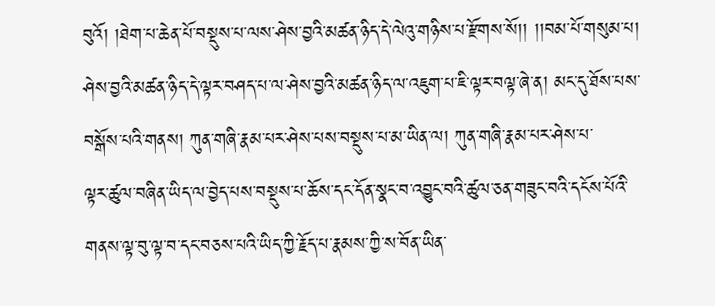བུའོ། །ཐེག་པ་ཆེན་པོ་བསྡུས་པ་ལས་ཤེས་བྱའི་མཚན་ཉིད་དེ་ལེའུ་གཉིས་པ་རྫོགས་སོ།། །།བམ་པོ་གསུམ་པ། ཤེས་བྱའི་མཚན་ཉིད་དེ་ལྟར་བཤད་པ་ལ་ཤེས་བྱའི་མཚན་ཉིད་ལ་འཇུག་པ་ཇི་ལྟར་བལྟ་ཞེ་ན། མང་དུ་ཐོས་པས་བསྒོས་པའི་གནས། ཀུན་གཞི་རྣམ་པར་ཤེས་པས་བསྡུས་པ་མ་ཡིན་ལ། ཀུན་གཞི་རྣམ་པར་ཤེས་པ་
ལྟར་ཚུལ་བཞིན་ཡིད་ལ་བྱེད་པས་བསྡུས་པ་ཆོས་དང་དོན་སྣང་བ་འབྱུང་བའི་ཚུལ་ཅན་གཟུང་བའི་དངོས་པོའི་གནས་ལྟ་བུ་ལྟ་བ་དང་བཅས་པའི་ཡིད་ཀྱི་རྗོད་པ་རྣམས་ཀྱི་ས་བོན་ཡིན་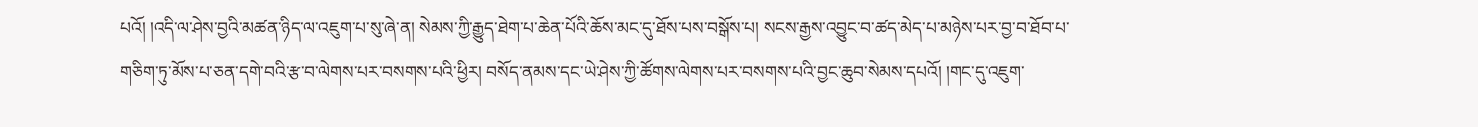པའོ། །འདི་ལ་ཤེས་བྱའི་མཚན་ཉིད་ལ་འཇུག་པ་སུ་ཞེ་ན། སེམས་ཀྱི་རྒྱུད་ཐེག་པ་ཆེན་པོའི་ཆོས་མང་དུ་ཐོས་པས་བསྒོས་པ། སངས་རྒྱས་འབྱུང་བ་ཚད་མེད་པ་མཉེས་པར་བྱ་བ་ཐོབ་པ་གཅིག་ཏུ་མོས་པ་ཅན་དགེ་བའི་རྩ་བ་ལེགས་པར་བསགས་པའི་ཕྱིར། བསོད་ནམས་དང་ཡེ་ཤེས་ཀྱི་ཚོགས་ལེགས་པར་བསགས་པའི་བྱང་ཆུབ་སེམས་དཔའོ། །གང་དུ་འཇུག་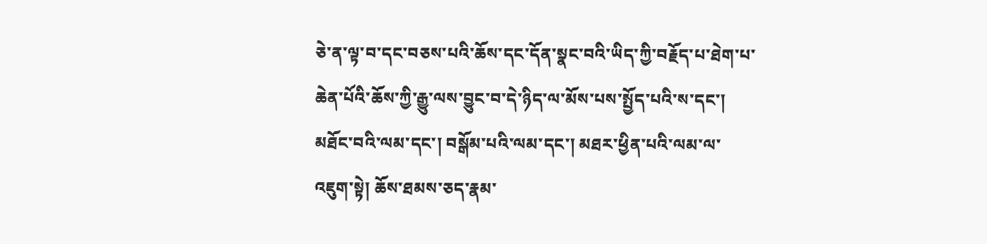ཅེ་ན་ལྟ་བ་དང་བཅས་པའི་ཆོས་དང་དོན་སྣང་བའི་ཡིད་ཀྱི་བརྗོད་པ་ཐེག་པ་ཆེན་པོའི་ཆོས་ཀྱི་རྒྱུ་ལས་བྱུང་བ་དེ་ཉིད་ལ་མོས་པས་སྤྱོད་པའི་ས་དང་། མཐོང་བའི་ལམ་དང་། བསྒོམ་པའི་ལམ་དང་། མཐར་ཕྱིན་པའི་ལམ་ལ་འཇུག་སྟེ། ཆོས་ཐམས་ཅད་རྣམ་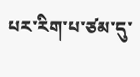པར་རིག་པ་ཙམ་དུ་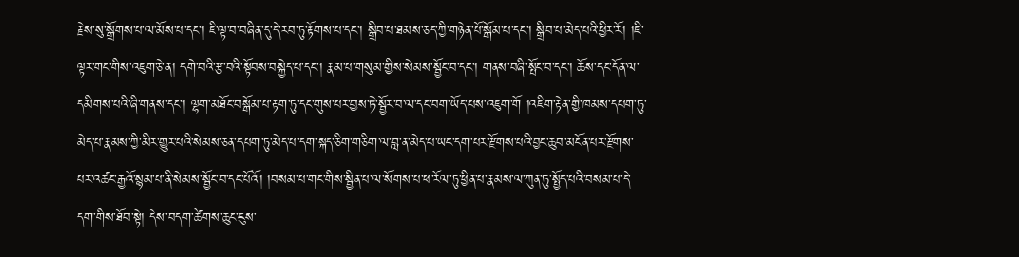རྗེས་སུ་སྒྲོགས་པ་ལ་མོས་པ་དང་། ཇི་ལྟ་བ་བཞིན་དུ་དེ་རབ་ཏུ་རྟོགས་པ་དང་། སྒྲིབ་པ་ཐམས་ཅད་ཀྱི་གཉེན་པོ་སྒོམ་པ་དང་། སྒྲིབ་པ་མེད་པའི་ཕྱིར་རོ། །ཇི་ལྟར་གང་གིས་འཇུག་ཅེ་ན། དགེ་བའི་རྩ་བའི་སྟོབས་བསྐྱེད་པ་དང་། རྣམ་པ་གསུམ་གྱིས་སེམས་སྦྱོང་བ་དང་། གནས་བཞི་སྤོང་བ་དང་། ཆོས་དང་དོན་ལ་དམིགས་པའི་ཞི་གནས་དང་། ལྷག་མཐོང་བསྒོམ་པ་རྟག་ཏུ་དང་གུས་པར་བྱས་ཏེ་སྦྱོར་བ་ལ་དང་བག་ཡོད་པས་འཇུག་གོ །འཇིག་རྟེན་གྱི་ཁམས་དཔག་ཏུ་མེད་པ་རྣམས་ཀྱི་མིར་གྱུར་པའི་སེམས་ཅན་དཔག་ཏུ་མེད་པ་དག་སྐད་ཅིག་གཅིག་ལ་བླ་ན་མེད་པ་ཡང་དག་པར་རྫོགས་པའི་བྱང་ཆུབ་མངོན་པར་རྫོགས་པར་འཚང་རྒྱའོ་སྙམ་པ་ནི་སེམས་སྦྱོང་བ་དང་པོའོ། །བསམ་པ་གང་གིས་སྦྱིན་པ་ལ་སོགས་པ་ཕ་རོལ་ཏུ་ཕྱིན་པ་རྣམས་ལ་ཀུན་ཏུ་སྤྱོད་པའི་བསམ་པ་དེ་དག་གིས་ཐོབ་སྟེ། དེས་བདག་ཚེགས་ཆུང་ངུས་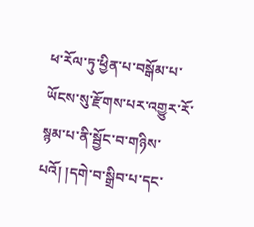ཕ་རོལ་ཏུ་ཕྱིན་པ་བསྒོམ་པ་ཡོངས་སུ་རྫོགས་པར་འགྱུར་རོ་སྙམ་པ་ནི་སྦྱོང་བ་གཉིས་པའོ། །དགེ་བ་སྒྲིབ་པ་དང་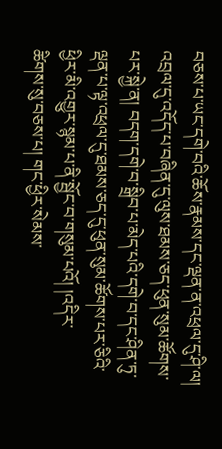བཅས་པ་ཡང་དགེ་བའི་ཆོས་རྣམས་དང་ལྡན་ན་འཕྲལ་དུ་ཤི་ལ། འབྲལ་དུ་འདོད་པ་བཞིན་དུ་ལུས་ཐམས་ཅད་ཕུན་སུམ་ཚོགས་པར་སྐྱེ་ན། བདག་དགེ་བ་སྒྲིབ་པ་མེད་པའི་དགེ་བ་དང་ཤིན་ཏུ་ལྡན་པ་ལྟ་འཕྲལ་དུ་ཐམས་ཅད་དུ་ཕུན་སུམ་ཚོགས་པར་ཅིའི་ཕྱིར་མི་འགྱུར་སྙམ་པ་ནི་སྦྱོང་བ་གསུམ་པའོ། །འདིར་
ཚིགས་སུ་བཅས་པ། གང་ཕྱིར་སེམས་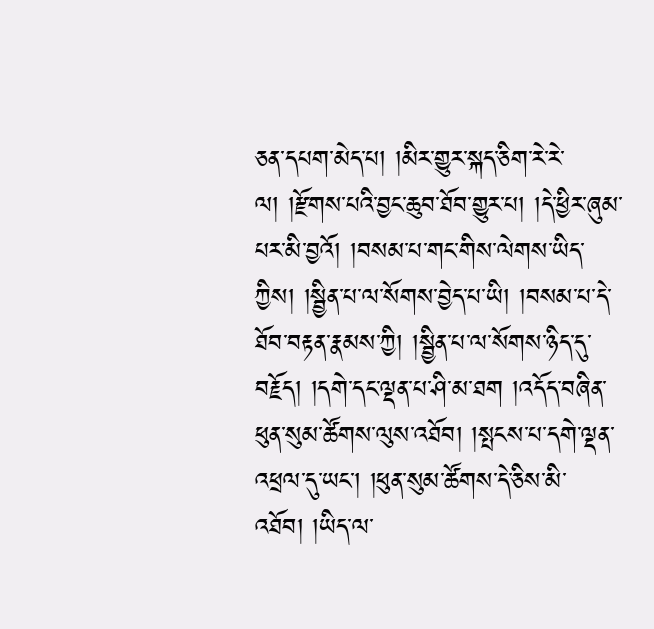ཅན་དཔག་མེད་པ། །མིར་གྱུར་སྐད་ཅིག་རེ་རེ་ལ། །རྫོགས་པའི་བྱང་ཆུབ་ཐོབ་གྱུར་པ། །དེ་ཕྱིར་ཞུམ་པར་མི་བྱའོ། །བསམ་པ་གང་གིས་ལེགས་ཡིད་ཀྱིས། །སྦྱིན་པ་ལ་སོགས་བྱེད་པ་ཡི། །བསམ་པ་དེ་ཐོབ་བརྟན་རྣམས་ཀྱི། །སྦྱིན་པ་ལ་སོགས་ཉིད་དུ་བརྗོད། །དགེ་དང་ལྡན་པ་ཤི་མ་ཐག །འདོད་བཞིན་ཕུན་སུམ་ཚོགས་ལུས་འཐོབ། །སྤངས་པ་དགེ་ལྡན་འཕྲལ་དུ་ཡང་། །ཕུན་སུམ་ཚོགས་དེ་ཅིས་མི་འཐོབ། །ཡིད་ལ་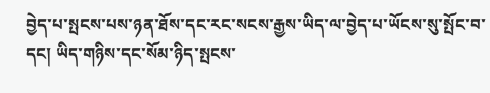བྱེད་པ་སྤངས་པས་ཉན་ཐོས་དང་རང་སངས་རྒྱས་ཡིད་ལ་བྱེད་པ་ཡོངས་སུ་སྤོང་བ་དང། ཡིད་གཉིས་དང་སོམ་ཉིད་སྤངས་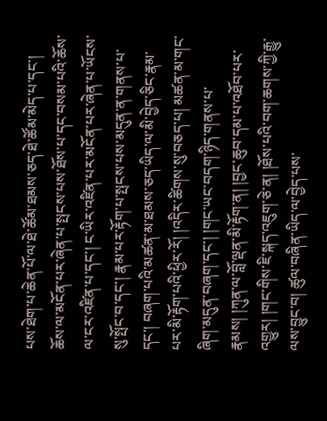པས་ཐེག་པ་ཆེན་པོ་ལ་ཐེ་ཚོམ་ཐམས་ཅད་ཐེ་ཚོམ་མེད་པ་དང་། ཆོས་ལ་མངོན་པར་ཞེན་པ་སྤངས་པས་ཐོས་པ་དང་བསམ་པའི་ཆོས་ལ་ངར་འཛིན་པ་དང་། ང་ཡིར་འཛིན་པར་མངོན་པར་ཞེན་པ་ཡོངས་སུ་སྤོང་བ་དང་། རྣམ་པར་རྟོག་པ་སྤངས་པས་མདུན་ན་གནས་པ་དང་། བཞག་པའི་མཚན་མ་ཐམས་ཅད་ཡིད་ལ་མི་བྱེད་ཅིང་རྣམ་པར་མི་རྟོག་པའི་ཕྱིར་རོ། །འདིར་ཚིགས་སུ་བཅད་པ། མཚན་མ་གང་ཞིག་མདུན་བཞག་དང་། །གང་ཡང་བདག་ཉིད་གནས་པ་རྣམས། །ཀུན་ལ་བློ་ལྡན་མི་རྟོག་ན། །བྱང་ཆུབ་དམ་པ་འཐོབ་པར་འགྱུར། །གང་གིས་ཇི་སྐད་འཇུག་ཅེ་ན། །ཐོས་པའི་བག་ཆགས་ཀྱི་རྒྱུ་ལས་བྱུང་བ། ཚུལ་བཞིན་ཡིད་ལ་བྱེད་པས་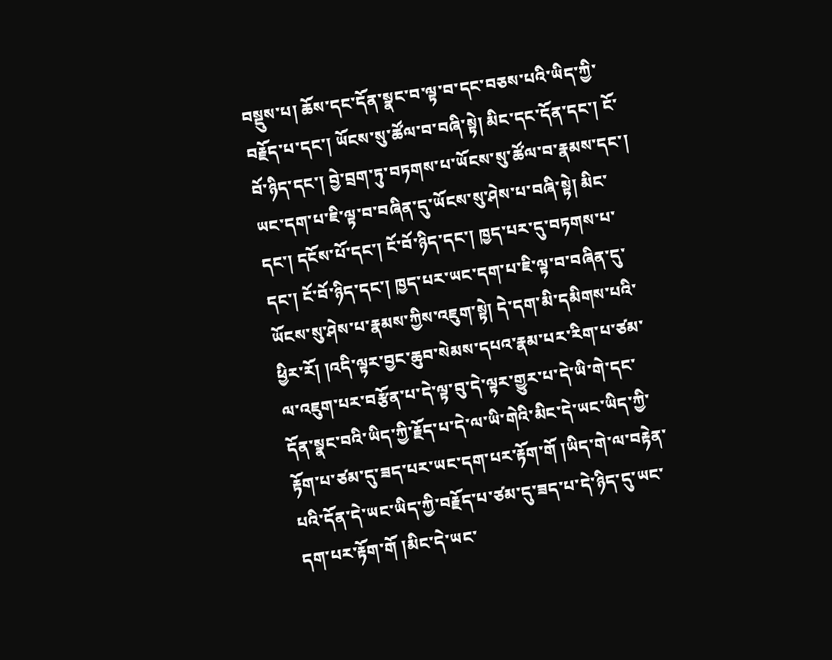བསྡུས་པ། ཆོས་དང་དོན་སྣང་བ་ལྟ་བ་དང་བཅས་པའི་ཡིད་ཀྱི་བརྗོད་པ་དང་། ཡོངས་སུ་ཚོལ་བ་བཞི་སྟེ། མིང་དང་དོན་དང་། ངོ་བོ་ཉིད་དང་། བྱེ་བྲག་ཏུ་བཏགས་པ་ཡོངས་སུ་ཚོལ་བ་རྣམས་དང་། ཡང་དག་པ་ཇི་ལྟ་བ་བཞིན་དུ་ཡོངས་སུ་ཤེས་པ་བཞི་སྟེ། མིང་དང་། དངོས་པོ་དང་། ངོ་བོ་ཉིད་དང་། ཁྱད་པར་དུ་བཏགས་པ་དང་། ངོ་བོ་ཉིད་དང་། ཁྱད་པར་ཡང་དག་པ་ཇི་ལྟ་བ་བཞིན་དུ་ཡོངས་སུ་ཤེས་པ་རྣམས་ཀྱིས་འཇུག་སྟེ། དེ་དག་མི་དམིགས་པའི་ཕྱིར་རོ། །འདི་ལྟར་བྱང་ཆུབ་སེམས་དཔའ་རྣམ་པར་རིག་པ་ཙམ་ལ་འཇུག་པར་བརྩོན་པ་དེ་ལྟ་བུ་དེ་ལྟར་གྱུར་པ་དེ་ཡི་གེ་དང་དོན་སྣང་བའི་ཡིད་ཀྱི་རྗོད་པ་དེ་ལ་ཡི་གེའི་མིང་དེ་ཡང་ཡིད་ཀྱི་རྟོག་པ་ཙམ་དུ་ཟད་པར་ཡང་དག་པར་རྟོག་གོ །ཡིད་གེ་ལ་བརྟེན་པའི་དོན་དེ་ཡང་ཡིད་ཀྱི་བརྗོད་པ་ཙམ་དུ་ཟད་པ་དེ་ཉིད་དུ་ཡང་དག་པར་རྟོག་གོ །མིང་དེ་ཡང་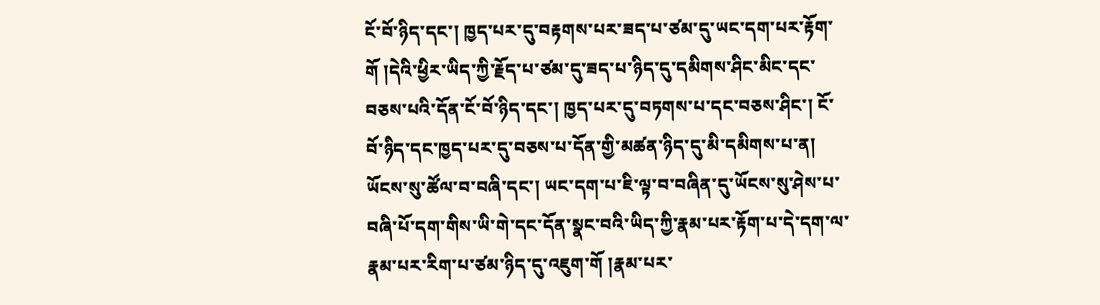ངོ་བོ་ཉིད་དང་། ཁྱད་པར་དུ་བརྟགས་པར་ཟད་པ་ཙམ་དུ་ཡང་དག་པར་རྟོག་གོ །དེའི་ཕྱིར་ཡིད་ཀྱི་རྗོད་པ་ཙམ་དུ་ཟད་པ་ཉིད་དུ་དམིགས་ཤིང་མིང་དང་བཅས་པའི་དོན་ངོ་བོ་ཉིད་དང་། ཁྱད་པར་དུ་བཏགས་པ་དང་བཅས་ཤིང་། ངོ་བོ་ཉིད་དང་ཁྱད་པར་དུ་བཅས་པ་དོན་གྱི་མཚན་ཉིད་དུ་མི་དམིགས་པ་ན། ཡོངས་སུ་ཚོལ་བ་བཞི་དང་། ཡང་དག་པ་ཇི་ལྟ་བ་བཞིན་དུ་ཡོངས་སུ་ཤེས་པ་བཞི་པོ་དག་གིས་ཡི་གེ་དང་དོན་སྣང་བའི་ཡིད་ཀྱི་རྣམ་པར་རྟོག་པ་དེ་དག་ལ་རྣམ་པར་རིག་པ་ཙམ་ཉིད་དུ་འཇུག་གོ །རྣམ་པར་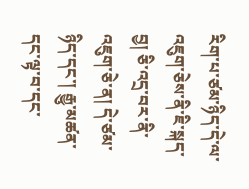རིག་པ་ཙམ་ཉིད་དེ་ལ་འཇུག་ཅེས་ནི་ཇི་སྐད་བྱ། ཅི་འདྲ་བར་ནི་འཇུག་ཅེ་ན། དེ་ཙམ་ཉིད་དང་། རྒྱུ་མཚན་དང་ལྟ་བ་དང་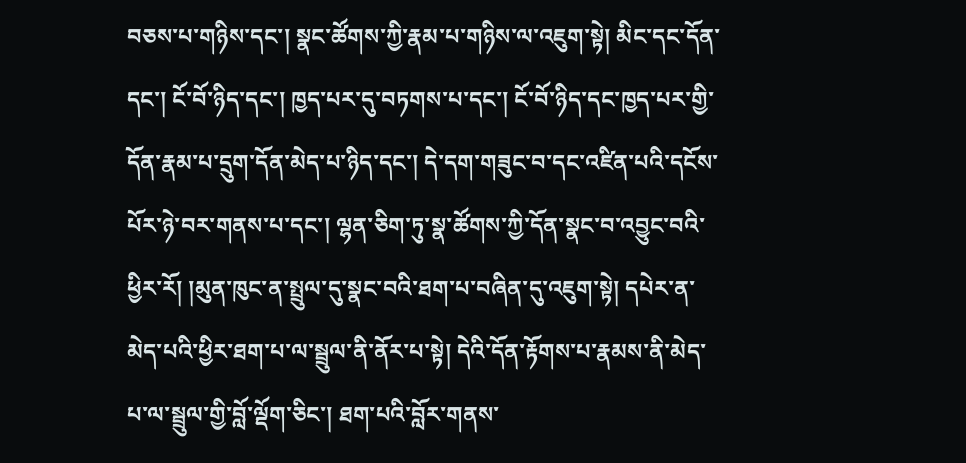བཅས་པ་གཉིས་དང་། སྣང་ཚོགས་ཀྱི་རྣམ་པ་གཉིས་ལ་འཇུག་སྟེ། མིང་དང་དོན་དང་། ངོ་བོ་ཉིད་དང་། ཁྱད་པར་དུ་བཏགས་པ་དང་། ངོ་བོ་ཉིད་དང་ཁྱད་པར་གྱི་དོན་རྣམ་པ་དྲུག་དོན་མེད་པ་ཉིད་དང་། དེ་དག་གཟུང་བ་དང་འཛིན་པའི་དངོས་པོར་ཉེ་བར་གནས་པ་དང་། ལྷན་ཅིག་ཏུ་སྣ་ཚོགས་ཀྱི་དོན་སྣང་བ་འབྱུང་བའི་ཕྱིར་རོ། །མུན་ཁུང་ན་སྤྲུལ་དུ་སྣང་བའི་ཐག་པ་བཞིན་དུ་འཇུག་སྟེ། དཔེར་ན་མེད་པའི་ཕྱིར་ཐག་པ་ལ་སྦྲུལ་ནི་ནོར་པ་སྟེ། དེའི་དོན་རྟོགས་པ་རྣམས་ནི་མེད་པ་ལ་སྦྲུལ་གྱི་བློ་ལྡོག་ཅིང་། ཐག་པའི་བློར་གནས་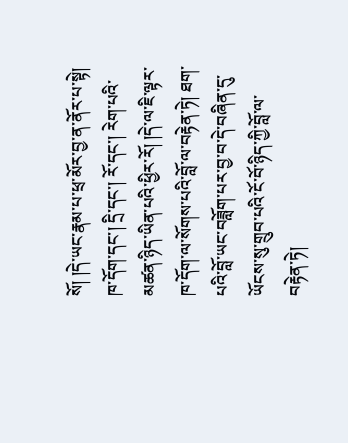སོ། །དེ་ཡང་རྣམ་པ་ཕྲ་མོར་བྱ་ན་ནོར་པ་སྟེ། ཁ་དོག་དང་། དྲི་དང་། རོ་དང་། རེག་པའི་མཚན་ཉིད་ཡིན་པའི་ཕྱིར་རོ། །དེ་ལ་ཇི་ལྟར་ཁ་དོག་ལ་སོགས་པའི་བློ་ལ་བརྟེན་ཏེ། ཐག་པའི་བློ་ཡང་བཟློག་པར་བྱ་བ་དེ་བཞིན་དུ་ཡོངས་སུ་གྲུབ་པའི་ངོ་བོ་ཉིད་ཀྱི་བློ་ལ་བརྟེན་ཏེ།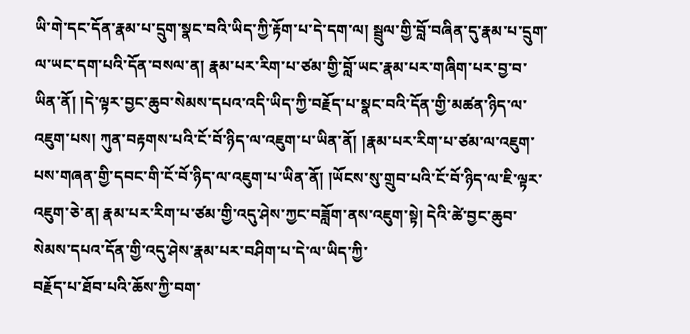ཡི་གེ་དང་དོན་རྣམ་པ་དྲུག་སྣང་བའི་ཡིད་ཀྱི་རྟོག་པ་དེ་དག་ལ། སྦྲུལ་གྱི་བློ་བཞིན་དུ་རྣམ་པ་དྲུག་ལ་ཡང་དག་པའི་དོན་བསལ་ན། རྣམ་པར་རིག་པ་ཙམ་གྱི་བློ་ཡང་རྣམ་པར་གཞིག་པར་བྱ་བ་ཡིན་ནོ། །དེ་ལྟར་བྱང་ཆུབ་སེམས་དཔའ་འདི་ཡིད་ཀྱི་བརྗོད་པ་སྣང་བའི་དོན་གྱི་མཚན་ཉིད་ལ་འཇུག་པས། ཀུན་བརྟགས་པའི་ངོ་བོ་ཉིད་ལ་འཇུག་པ་ཡིན་ནོ། །རྣམ་པར་རིག་པ་ཙམ་ལ་འཇུག་པས་གཞན་གྱི་དབང་གི་ངོ་བོ་ཉིད་ལ་འཇུག་པ་ཡིན་ནོ། །ཡོངས་སུ་གྲུབ་པའི་ངོ་བོ་ཉིད་ལ་ཇི་ལྟར་འཇུག་ཅེ་ན། རྣམ་པར་རིག་པ་ཙམ་གྱི་འདུ་ཤེས་ཀྱང་བཟློག་ནས་འཇུག་སྟེ། དེའི་ཚེ་བྱང་ཆུབ་སེམས་དཔའ་དོན་གྱི་འདུ་ཤེས་རྣམ་པར་བཤིག་པ་དེ་ལ་ཡིད་ཀྱི་
བརྗོད་པ་ཐོབ་པའི་ཆོས་ཀྱི་བག་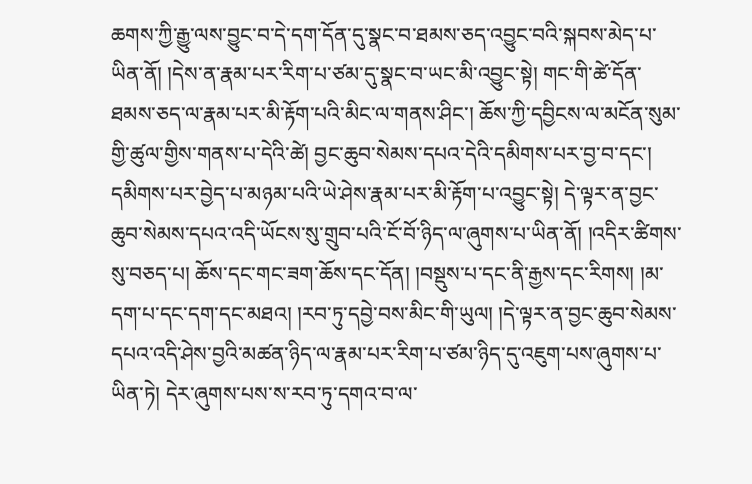ཆགས་ཀྱི་རྒྱུ་ལས་བྱུང་བ་དེ་དག་དོན་དུ་སྣང་བ་ཐམས་ཅད་འབྱུང་བའི་སྐབས་མེད་པ་ཡིན་ནོ། །དེས་ན་རྣམ་པར་རིག་པ་ཙམ་དུ་སྣང་བ་ཡང་མི་འབྱུང་སྟེ། གང་གི་ཚེ་དོན་ཐམས་ཅད་ལ་རྣམ་པར་མི་རྟོག་པའི་མིང་ལ་གནས་ཤིང་། ཆོས་ཀྱི་དབྱིངས་ལ་མངོན་སུམ་གྱི་ཚུལ་གྱིས་གནས་པ་དེའི་ཚེ། བྱང་ཆུབ་སེམས་དཔའ་དེའི་དམིགས་པར་བྱ་བ་དང་། དམིགས་པར་བྱེད་པ་མཉམ་པའི་ཡེ་ཤེས་རྣམ་པར་མི་རྟོག་པ་འབྱུང་སྟེ། དེ་ལྟར་ན་བྱང་ཆུབ་སེམས་དཔའ་འདི་ཡོངས་སུ་གྲུབ་པའི་ངོ་བོ་ཉིད་ལ་ཞུགས་པ་ཡིན་ནོ། །འདིར་ཚིགས་སུ་བཅད་པ། ཆོས་དང་གང་ཟག་ཆོས་དང་དོན། །བསྡུས་པ་དང་ནི་རྒྱས་དང་རིགས། །མ་དག་པ་དང་དག་དང་མཐའ། །རབ་ཏུ་དབྱེ་བས་མིང་གི་ཡུལ། །དེ་ལྟར་ན་བྱང་ཆུབ་སེམས་དཔའ་འདི་ཤེས་བྱའི་མཚན་ཉིད་ལ་རྣམ་པར་རིག་པ་ཙམ་ཉིད་དུ་འཇུག་པས་ཞུགས་པ་ཡིན་ཏེ། དེར་ཞུགས་པས་ས་རབ་ཏུ་དགའ་བ་ལ་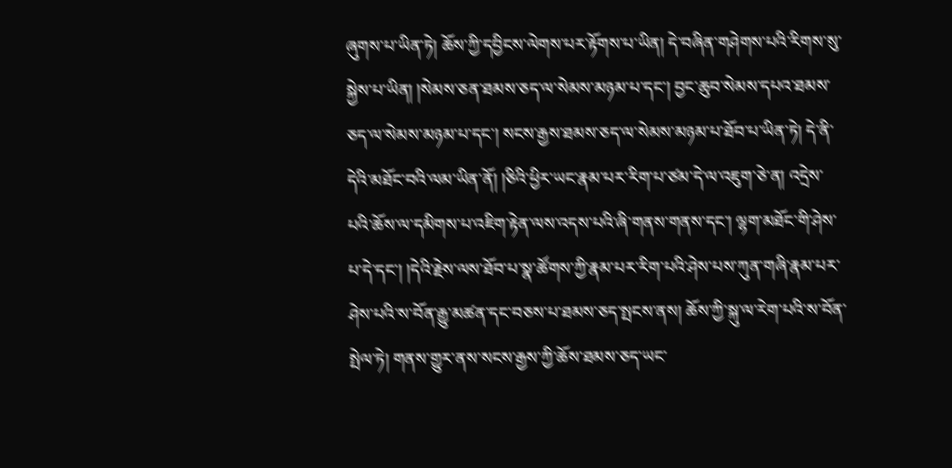ཞུགས་པ་ཡིན་ཏེ། ཆོས་ཀྱི་དབྱིངས་ལེགས་པར་རྟོགས་པ་ཡིན། དེ་བཞིན་གཤེགས་པའི་རིགས་སུ་སྐྱེས་པ་ཡིན། །སེམས་ཅན་ཐམས་ཅད་ལ་སེམས་མཉམ་པ་དང་། བྱང་ཆུབ་སེམས་དཔའ་ཐམས་ཅད་ལ་སེམས་མཉམ་པ་དང་། སངས་རྒྱས་ཐམས་ཅད་ལ་སེམས་མཉམ་པ་ཐོབ་པ་ཡིན་ཏེ། དེ་ནི་དེའི་མཐོང་བའི་ལམ་ཡིན་ནོ། །ཅིའི་ཕྱིར་ཡང་རྣམ་པར་རིག་པ་ཙམ་དེ་ལ་འཇུག་ཅེ་ན། འདྲེས་པའི་ཆོས་ལ་དམིགས་པ་འཇིག་རྟེན་ལས་འདས་པའི་ཞི་གནས་གནས་དང་། ལྷག་མཐོང་གི་ཤེས་པ་དེ་དང་། །དེའི་རྗེས་ལས་ཐོབ་པ་སྣ་ཚོགས་ཀྱི་རྣམ་པར་རིག་པའི་ཤེས་པས་ཀུན་གཞི་རྣམ་པར་ཤེས་པའི་ས་བོན་རྒྱུ་མཚན་དང་བཅས་པ་ཐམས་ཅད་སྤངས་ནས། ཆོས་ཀྱི་སྐུ་ལ་རེག་པའི་ས་བོན་སྤེལ་ཏེ། གནས་གྱུར་ནས་སངས་རྒྱས་ཀྱི་ཆོས་ཐམས་ཅད་ཡང་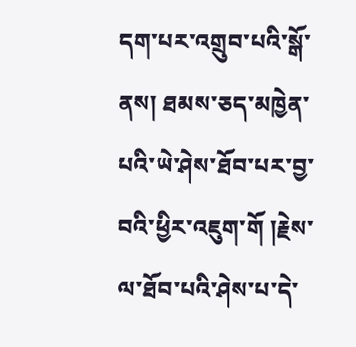དག་པར་འགྲུབ་པའི་སྒོ་ནས། ཐམས་ཅད་མཁྱེན་པའི་ཡེ་ཤེས་ཐོབ་པར་བྱ་བའི་ཕྱིར་འཇུག་གོ །རྗེས་ལ་ཐོབ་པའི་ཤེས་པ་དེ་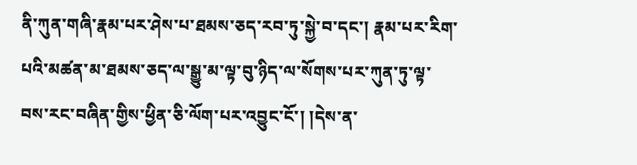ནི་ཀུན་གཞི་རྣམ་པར་ཤེས་པ་ཐམས་ཅད་རབ་ཏུ་སྐྱེ་བ་དང་། རྣམ་པར་རིག་པའི་མཚན་མ་ཐམས་ཅད་ལ་སྒྱུ་མ་ལྟ་བུ་ཉིད་ལ་སོགས་པར་ཀུན་ཏུ་ལྟ་བས་རང་བཞིན་གྱིས་ཕྱིན་ཅི་ལོག་པར་འབྱུང་ངོ་། །དེས་ན་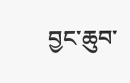བྱང་ཆུབ་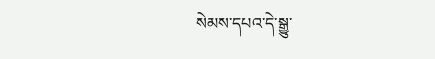སེམས་དཔའ་དེ་སྒྱུ་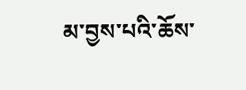མ་བྱས་པའི་ཆོས་